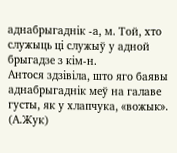аднабрыгаднік -а, м. Той, хто служыць ці служыў у адной брыгадзе з кім-н.
Антося здзівіла, што яго баявы аднабрыгаднік меў на галаве густы, як у хлапчука, «вожык». (А.Жук)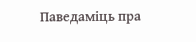Паведаміць пра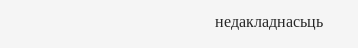недакладнасьць